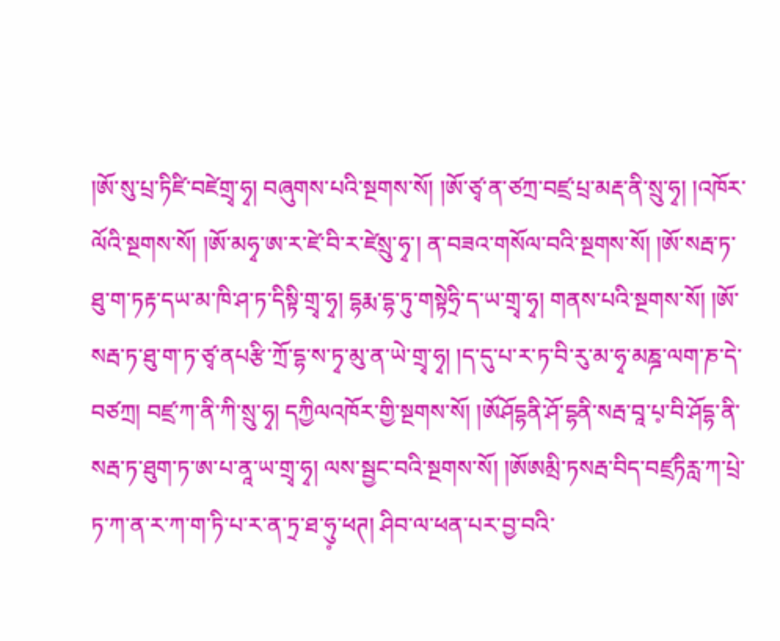།ཨོ་སུ་པྲ་ཏིཛི་བཛེགྲྭ་ཧྭ། བཞུགས་པའི་སྔགས་སོ། །ཨོ་ཙྭ་ན་ཙཀྲ་བཛྲ་པྲ་མརྡ་ནི་སྲུ་ཧྭ། །འཁོར་ལོའི་སྔགས་སོ། །ཨོ་མཧྭ་ཨ་ར་ཛེ་བི་ར་ཛེསྲུ་ཧྭ་། ན་བཟའ་གསོལ་བའི་སྔགས་སོ། །ཨོ་སརྦ་ཏ་ཐུ་ག་ཏརྟ་དཡ་མ་ཁི་ཤ་ཏ་དིསྟི་གྲྭ་ཧྭ། དྷརྨ་དྷ་ཏུ་གསྟེཧྲི་ད་ཡ་གྲྭ་ཧྭ། གནས་པའི་སྔགས་སོ། །ཨོ་སརྦ་ཏ་ཐུ་ག་ཏ་ཙྭ་ནཔརྩི་ཀྲོ་དྷ་ས་ཏྭ་མུ་ན་ཡེ་གྲྭ་ཧྭ། །ད་དུ་པ་ར་ཏ་བི་རུ་མ་ཧྭ་མཎྜ་ལག་ཎ་དེ་བཙཀྲ། བཛྲ་ཀ་ནི་ཀི་སྲུ་ཧྭ། དཀྱིལའཁོར་གྱི་སྔགས་སོ། །ཨོཤོདྷནི་ཤོ་དྷནི་སརྦ་བཱ་པ༷་བི་ཤོདྷ་ནི་སརྦ་ཏ་ཐུག་ཏ་ཨ་པ་ནཱ་ཡ་གྲྭ་ཧྭ། ལས་སྦྱང་བའི་སྔགས་སོ། །ཨོཨམྲི་ཏསརྦ་བིད་བཛྲཏིརླ་ཀ་པྲེ་ཏ་ཀ་ན་ར་ཀ་ག་ཏི་པ་ར་ན་ཏྲ་ཐ་ཧུ༷་ཕཊ། ཤིབ་ལ་ཕན་པར་བྱ་བའི་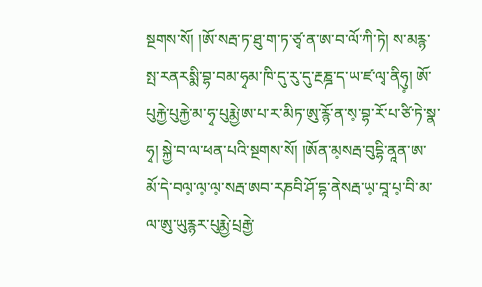སྔགས་སོ། །ཨོ་སརྦ་ཏ་ཐུ་ག་ཏ་ཙྭ་ན་ཨ་བ་ལོ་ཀི་ཏེ། ས་མརྙ་སྤ་རནརསྨི་བྷ་བམ་ཧྭམ་ཁི་དུ་རུ་དུ་རྔཎྜ་ད་ཡ་ཛ་ལྭ་ནིཧུ༷། ཨོ་པུརྐྱེ་པུརྐྱེ་མ་ཧྭ་པུརྨྱེ་ཨ་པ་ར་མིཏ་ཨུ་རྙོ་ན་ས༷་བྷ་རོ་པ་ཙི་ཏེ་སྣ་ཧྭ། སྐྱེ་བ་ལ་ཕན་པའི་སྔགས་སོ། །ཨོན་མ༷སརྦ་བུདྷི་ནཱན་ཨ་མོ་དེ་བལ༷་ལ༷་ལ༷་སརྦ་ཨབ་རཎབི་ཤོ་དྷ་ནེསརྦ་ཡ༷་བཱ་པ༷་བི་མ་ལ་ཨུ་ཡུརྙར་པུརྨྱེ་པྲརྒྱེ་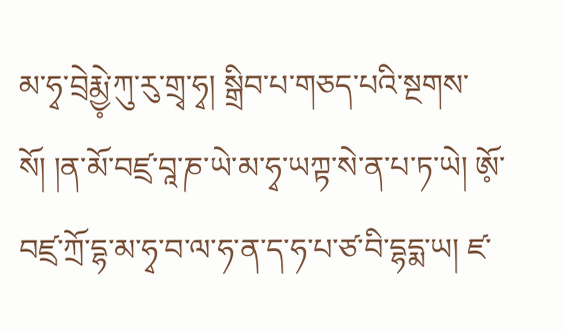མ་ཧྭ་བྲེརྨྱེ༷་ཀུ་རུ་གྲྭ་ཧྭ། སྒྲིབ་པ་གཅད་པའི་སྔགས་སོ། །ན་མོ་བཛྲ་བཱ་ཎ་ཡེ་མ་ཧྭ་ཡཀྟ་སེ་ན་པ་ཏ་ཡེ། ཨོ༷་བཛྲ་ཀྲོ་དྷ་མ་ཧྭ་བ་ལ་ཧ་ན་ད་ཧ་པ་ཙ་བི་དྷདྨ་ཡ། ཛ་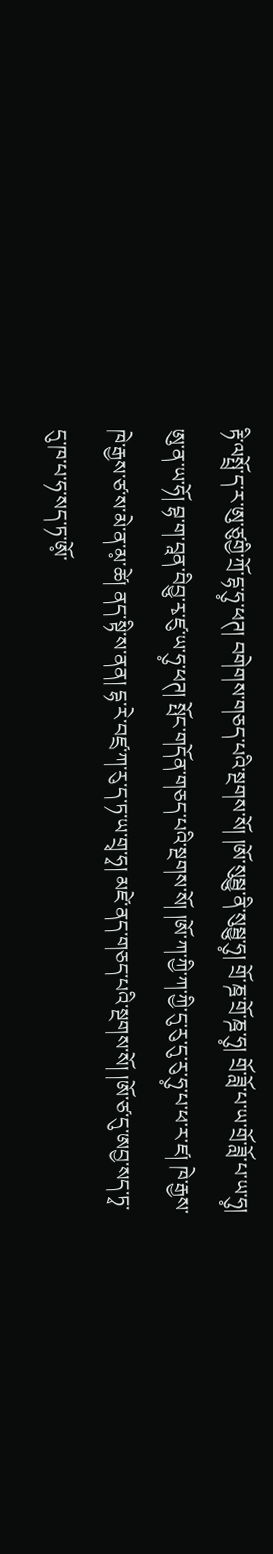རྟི་ལསྤྲོ་ད་ར་ཨུ་ཙུགྱི་ཀྲོ་དྷ་ཧུ༷་ཕཊ། བགེགས་གཅད་པའི་སྔགས་སོ། །ཨོ་སུསྦྱུ་ནི་སུསྦྱུ་ཧུ༷། གྲོ་ཎྜ་གྲོ་ཎྜ་ཧུ༷། གྲོ་ཟློ་པ་ཡ་གྲོ་ཟློ་པ་ཡ་ཧུ༷། ཨུ་ན་ཡ་ཧོ། བྷ་ག་བཱན་བིབྱུ་རྭ་ཛུ་ཡ་ཧུ༷་ཕཊ། སྤོང་གདོན་གཅད་པའི་སྔགས་སོ། །ཨོ་ཀ་ཀྱི་ཀ་ཀྱི་དུ་རུ་དུ་རུ་ཧུ༷་པ་ཕ་ར་ཛ། ཁེ་རྒྱས་ཁེ་རྒྱས་ཙ་ས་མེ་ན་མ༷་ཚེ། ནད་སྟི་ས་ནན། དྷ་རེ་བཛྲ་ཀ་རུ་ད་ཏ་ཡ་གྲྭ་ཧྭ། མཛེ་ནད་གཅད་པའི་སྔགས་སོ། །ཨོ་ཙ་དུ་ཨབྱ་སད་ཏྭ་དུ་ཁ་པ་ཧ་སད་ཏ་ཨོ༷་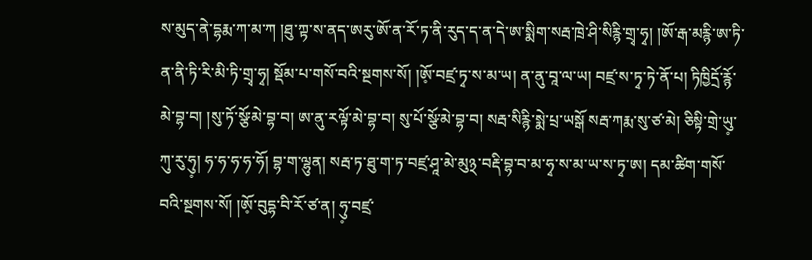ས་མུད་ནེ་དྷརྨ་ཀ་མ་ཀ །ཐུ་ཀྟ་ས་ནད་ཨརུ་ཨོ་ན་རོ་ཏ་ནི་རུད་ད་ན་དེ་ཨ་སྨིག་སརྦ་ཁྲེ་ཤི་སིརྙི་གྲྭ་ཧྭ། །ཨོ་རྒ་མརྙི་ཨ་ཏི་ན་ནི་ཏི་རི་མི་ཏི་གྲྭ་ཧྭ། སྡོམ་པ་གསོ་བའི་སྔགས་སོ། །ཨོ༷་བཛྲ་ཏྭ་ས་མ་ཡ། ན་ནུ་བཱ་ལ་ཡ། བཛྲ་ས་ཏྭ་ཏེ་ནོ་པ། ཏིཁྱིདྲོ་རྙོ་མེ་བྷ་བ། །སུ་ཏོ་སྩོ་མེ་བྷ་བ། ཨ་ནུ་རལྟོ་མེ་བྷ་བ། སུ་པོ་སྩོ་མེ་བྷ་བ། སརྦ་སིརྙི་སྨེ་པྲ་ཡསྒོ སརྦ་ཀརྨ་སུ་ཙ་མེ། ཅིསྟི་གྲེ་ཡུ༷་ཀུ་རུ་ཧུ༷། ཧ་ཧ་ཧ་ཧ་ཧོ། བྷ་ག་ལྷུན། སརྦ་ཏ་ཐུ་ག་ཏ་བཛྲ་ཤཱ་མེ་མུ྅་བརྡི་བྷ་བ་མ་ཧྭ་ས་མ་ཡ་ས་ཏྭ་ཨ། དམ་ཚིག་གསོ་བའི་སྔགས་སོ། །ཨོ༷་བུདྷ་བི་རོ་ཙ་ན། ཧུ༷་བཛྲ་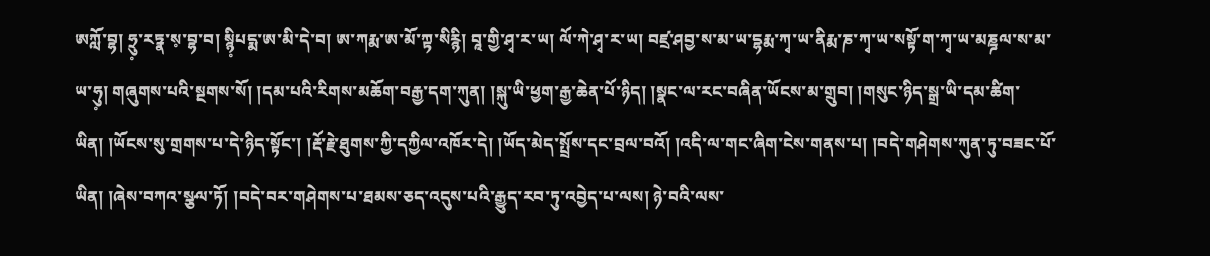ཨཀློ་བྷ། ཧྲུ༷་རཏྣ་ས༷་བྷ་བ། སྙི༷པདྨ་ཨ་མི་དེ་བ། ཨ་ཀརྨ་ཨ་མོ་ཀྟ་སིརྙི། བཱ་གྱི་ཤྭ་ར་ཡ། ལོ་ཀེ་ཤྭ་ར་ཡ། བཛྲ་ཤབྱ་ས་མ་ཡ་དྷརྨ་ཀྭ་ཡ་ནིརྨ་ཎ་ཀྭ་ཡ་སསྟོ་ག་ཀྭ་ཡ་མཎྜལ་ས་མ་ཡ་ཧུ༷། གཞུགས་པའི་སྔགས་སོ། །དམ་པའི་རིགས་མཆོག་བརྒྱ་དག་ཀུན། །སྐུ་ཡི་ཕྱག་རྒྱ་ཆེན་པོ་ཉིད། །སྣང་ལ་རང་བཞིན་ཡོངས་མ་གྲུབ། །གསུང་ཉིད་སྒྲ་ཡི་དམ་ཚིག་ཡིན། །ཡོངས་སུ་གྲགས་པ་དེ་ཉིད་སྟོང་། །རྡོ་རྗེ་ཐུགས་ཀྱི་དཀྱིལ་འཁོར་དེ། །ཡོད་མེད་སྤྲོས་དང་བྲལ་བའོ། །འདི་ལ་གང་ཞིག་ངེས་གནས་པ། །བདེ་གཤེགས་ཀུན་ཏུ་བཟང་པོ་ཡིན། །ཞེས་བཀའ་སྩལ་ཏོ། །བདེ་བར་གཤེགས་པ་ཐམས་ཅད་འདུས་པའི་རྒྱུད་རབ་ཏུ་འབྱེད་པ་ལས། ཉེ་བའི་ལས་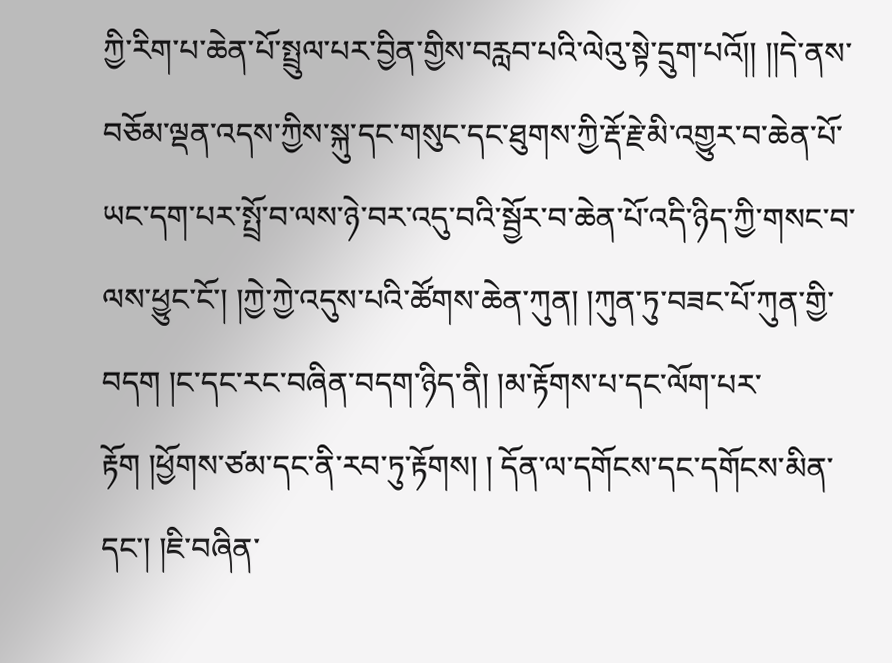ཀྱི་རིག་པ་ཆེན་པོ་སྤྲུལ་པར་བྱིན་གྱིས་བརླབ་པའི་ལེའུ་སྟེ་དྲུག་པའོ།། །།དེ་ནས་བཅོམ་ལྡན་འདས་ཀྱིས་སྐུ་དང་གསུང་དང་ཐུགས་ཀྱི་རྡོ་རྗེ་མི་འགྱུར་བ་ཆེན་པོ་ཡང་དག་པར་སྤྲོ་བ་ལས་ཉེ་བར་འདུ་བའི་སྦྱོར་བ་ཆེན་པོ་འདི་ཉིད་ཀྱི་གསང་བ་ལས་ཕྱུང་ངོ་། །ཀྱེ་ཀྱེ་འདུས་པའི་ཚོགས་ཆེན་ཀུན། །ཀུན་ཏུ་བཟང་པོ་ཀུན་གྱི་བདག །ང་དང་རང་བཞིན་བདག་ཉིད་ནི། །མ་རྟོགས་པ་དང་ལོག་པར་རྟོག །ཕྱོགས་ཙམ་དང་ནི་རབ་ཏུ་རྟོགས། ། དོན་ལ་དགོངས་དང་དགོངས་མིན་དང་། །ཇི་བཞིན་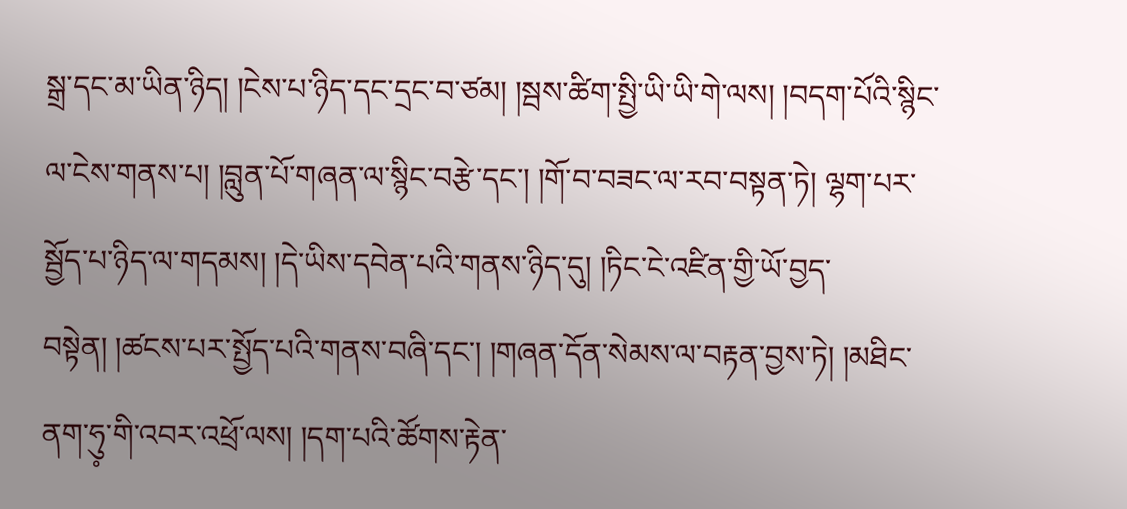སྒྲ་དང་མ་ཡིན་ཉིད། །ངེས་པ་ཉིད་དང་དྲང་བ་ཙམ། །སྦས་ཚིག་སྤྱི་ཡི་ཡི་གེ་ལས། །བདག་པོའི་སྙིང་ལ་ངེས་གནས་པ། །བླུན་པོ་གཞན་ལ་སྙིང་བརྩེ་དང་། །གོ་བ་བཟང་ལ་རབ་བསྟན་ཏེ། ལྷག་པར་སྦྱོད་པ་ཉིད་ལ་གདམས། །དེ་ཡིས་དབེན་པའི་གནས་ཉིད་དུ། །ཏིང་ངེ་འཛིན་གྱི་ཡོ་བྱད་བསྟེན། །ཚངས་པར་སྤྱོད་པའི་གནས་བཞི་དང་། །གཞན་དོན་སེམས་ལ་བརྟན་བྱས་ཏེ། །མཐིང་ནག་ཧུ༷་གི་འབར་འཕྲོ་ལས། །དག་པའི་ཚོགས་རྟེན་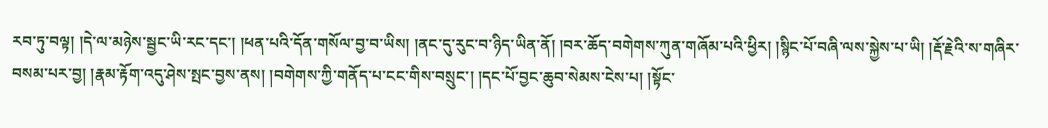རབ་ཏུ་བལྟ། །དེ་ལ་མཉེས་སྦྱང་ཡི་རང་དང་། །ཕན་པའི་དོན་གསོལ་བྱ་བ་ཡིས། །ནང་དུ་རུང་བ་ཉིད་ཡིན་ནོ། །བར་ཆོད་བགེགས་ཀུན་གཞོམ་པའི་ཕྱིར། །སྙིང་པོ་བཞི་ལས་སྐྱེས་པ་ཡི། །རྡོ་རྗེའི་ས་གཞིར་བསམ་པར་བྱ། །རྣམ་རྟོག་འདུ་ཤེས་སྤང་བྱས་ནས། །བགེགས་ཀྱི་གནོད་པ་ངང་གིས་བསྲུང་། །དང་པོ་བྱང་ཆུབ་སེམས་ངེས་པ། །སྟོང་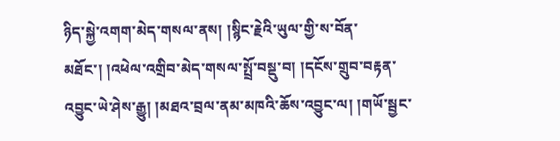ཉིད་སྐྱེ་འགག་མེད་གསལ་ནས། །སྙིང་རྗེའི་ཡུལ་གྱི་ས་བོན་མཐོང་། །འཕེལ་འགྲིབ་མེད་གསལ་སྤྲོ་བསྡུ་བ། །དངོས་གྲུབ་བརྟན་འབྱུང་ཡེ་ཤེས་རྒྱུ། །མཐའ་བྲལ་ནམ་མཁའི་ཆོས་འབྱུང་ལ། །གཡོ་སྦྱང་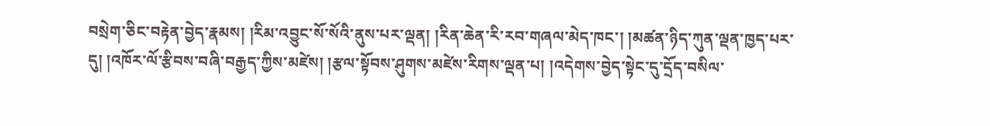བསྲེག་ཅིང་བརྟེན་བྱེད་རྣམས། །རིམ་འབྱུང་སོ་སོའི་ནུས་པར་ལྡན། །རིན་ཆེན་རི་རབ་གཞལ་མེད་ཁང་། །མཚན་ཉིད་ཀུན་ལྡན་ཁྱད་པར་དུ། །འཁོར་ལོ་རྩིབས་བཞི་བརྒྱད་ཀྱིས་མཛེས། །རྩལ་སྟོབས་ཤུགས་མཛེས་རིགས་ལྡན་པ། །འདེགས་བྱེད་སྟེང་དུ་དྲོད་བསིལ་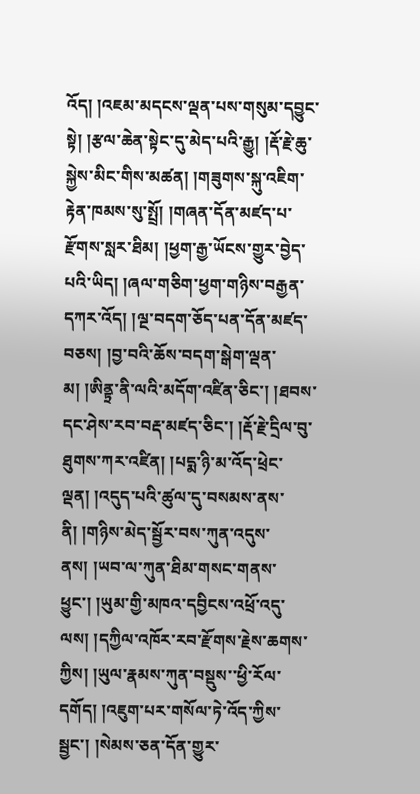འོད། །འཇམ་མདངས་ལྡན་པས་གསུམ་དབྱུང་སྟེ། །རྩལ་ཆེན་སྟེང་དུ་མེད་པའི་རྒྱུ། །རྡོ་རྗེ་ཆུ་སྐྱེས་མིང་གིས་མཚན། །གཟུགས་སྐུ་འཇིག་རྟེན་ཁམས་སུ་སྤྲོ། །གཞན་དོན་མཛད་པ་རྫོགས་སླར་ཐིམ། །ཕྱག་རྒྱ་ཡོངས་གྱུར་བྱེད་པའི་ཡིད། །ཞལ་གཅིག་ཕྱག་གཉིས་བརྒྱན་དཀར་འོད། །ལྔ་བདག་ཅོད་པན་དོན་མཛད་བཅས། །བྱ་བའི་ཆོས་བདག་སྒེག་ལྡན་མ། །ཨིནྟྲ་ནི་ལའི་མདོག་འཛིན་ཅིང་། །ཐབས་དང་ཤེས་རབ་བརྡ་མཛད་ཅིང་། །རྡོ་རྗེ་དྲིལ་བུ་ཐུགས་ཀར་འཛིན། །པདྨ་ཉི་མ་འོད་ཕྲེང་ལྡན། །འདུད་པའི་ཚུལ་དུ་བསམས་ནས་ནི། །གཉིས་མེད་སྦྱོར་བས་ཀུན་འདུས་ནས། །ཡབ་ལ་ཀུན་ཐིམ་གསང་གནས་ཕྱུང་། །ཡུམ་གྱི་མཁའ་དབྱིངས་འཕྲོ་འདུ་ལས། །དཀྱིལ་འཁོར་རབ་རྫོགས་རྗེས་ཆགས་ཀྱིས། །ཡུལ་རྣམས་ཀུན་བསྡུས་་ཕྱི་རོལ་དགོད། །འཇུག་པར་གསོལ་ཏེ་འོད་ཀྱིས་སྦྱང་། །སེམས་ཅན་དོན་གྱུར་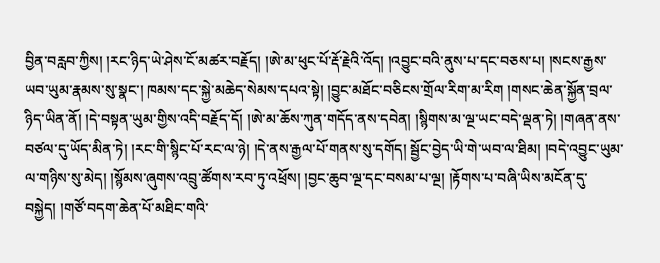བྱིན་བརླབ་ཀྱིས། །རང་ཉིད་ཡེ་ཤེས་ངོ་མཚར་བརྗོད། །ཨེ་མ་ཕུང་པོ་རྡོ་རྗེའི་འོད། །འབྱུང་བའི་ནུས་པ་དང་བཅས་པ། །སངས་རྒྱས་ཡབ་ཡུམ་རྣམས་སུ་སྣང་། ཁམས་དང་སྐྱེ་མཆེད་སེམས་དཔའ་སྟེ། །བྱུང་མཐོང་བཅིངས་གྲོལ་རིག་མ་རིག །གསང་ཆེན་སྐྱོན་བྲལ་ཉིད་ཡིན་ནོ། །དེ་བསྟན་ཡུམ་གྱིས་འདི་བརྗོད་དོ། །ཨེ་མ་ཆོས་ཀུན་གདོད་ནས་དབེན། །སྙིགས་མ་ལྔ་ཡང་བདེ་ལྡན་ཏེ། །གཞན་ནས་བཙལ་དུ་ཡོད་མིན་ཏེ། །རང་གི་སྙིང་པོ་རང་ལ་ཉེ། །དེ་ནས་རྒྱལ་པོ་གནས་སུ་དགོད། སྦྱོང་བྱེད་ཡི་གེ་ཡབ་ལ་ཐིམ། །བདེ་འབྱུང་ཡུམ་ལ་གཉིས་སུ་མེད། །སྙོམས་ཞུགས་འབྲུ་ཚོགས་རབ་ཏུ་འཕྲོས། །བྱང་ཆུབ་ལྔ་དང་བསམ་པ་ལྔ། །རྟོགས་པ་བཞི་ཡིས་མངོན་དུ་བསྐྱེད། །གཙོ་བདག་ཆེན་པོ་མཐིང་གའི་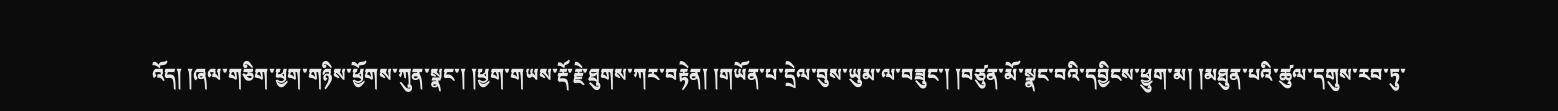འོད། །ཞལ་གཅིག་ཕྱག་གཉིས་ཕྱོགས་ཀུན་སྣང་། །ཕྱག་གཡས་རྡོ་རྗེ་ཐུགས་ཀར་བརྟེན། །གཡོན་པ་དྲེལ་བུས་ཡུམ་ལ་བཟུང་། །བཙུན་མོ་སྣང་བའི་དབྱིངས་ཕྱུག་མ། །མཐུན་པའི་ཚུལ་དགུས་རབ་ཏུ་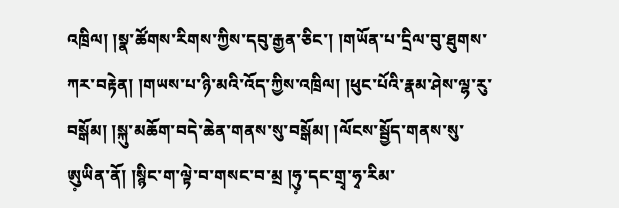འཁྲིལ། །སྣ་ཚོགས་རིགས་ཀྱིས་དབུ་རྒྱན་ཅིང་། །གཡོན་པ་དྲིལ་བུ་ཐུགས་ཀར་བརྟེན། །གཡས་པ་ཉི་མའི་འོད་ཀྱིས་འཁྲིལ། །ཕུང་པོའི་རྣམ་ཤེས་ལྷ་རུ་བསྒོམ། །སྐུ་མཆོག་བདེ་ཆེན་གནས་སུ་བསྒོམ། །ལོངས་སྦྱོད་གནས་སུ་ཨུ༷ཡིན་ནོ། །སྙིང་ག་ལྟེ་བ་གསང་བ་མྲ །ཧུ༷་དང་གྲྭ་ཧྭ་རིམ་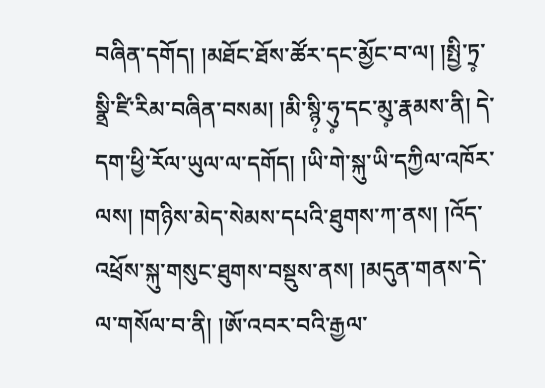བཞིན་དགོད། །མཐོང་ཐོས་ཚོར་དང་མྱོང་བ་ལ། །སྤྱི་ཏྲ༷་སྣྲི་ཛི་རིམ་བཞིན་བསམ། །མི་སྙི༷་ཧུ༷་དང་མུ༷་རྣམས་ནི། དེ་དག་ཕྱི་རོལ་ཡུལ་ལ་དགོད། །ཡི་གེ་སྐུ་ཡི་དཀྱིལ་འཁོར་ལས། །གཉིས་མེད་སེམས་དཔའི་ཐུགས་ཀ་ནས། །འོད་འཕྲོས་སྐུ་གསུང་ཐུགས་བསྡུས་ནས། །མདུན་གནས་དེ་ལ་གསོལ་བ་ནི། །ཨོ་འབར་བའི་རྒྱལ་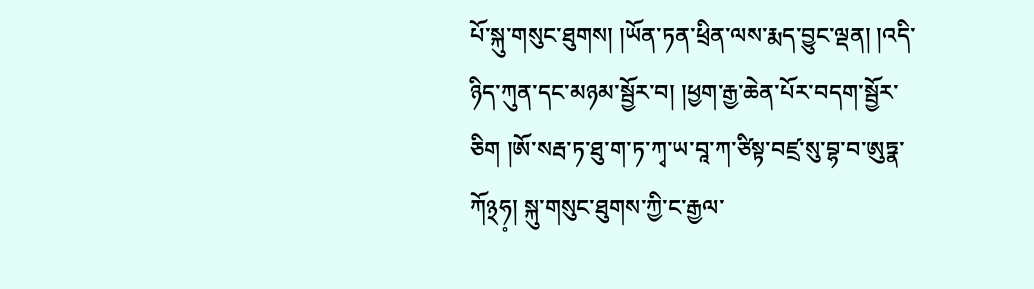པོ་སྐུ་གསུང་ཐུགས། །ཡོན་ཏན་ཕྲིན་ལས་རྨད་བྱུང་ལྡན། །འདི་ཉིད་ཀུན་དང་མཉམ་སྦྱོར་བ། །ཕྱག་རྒྱ་ཆེན་པོར་བདག་སྦྱོར་ཅིག །ཨོ་སརྦ་ཏ་ཐུ་ག་ཏ་ཀྭ་ཡ་བཱ་ཀ་ཙིསྟ་བཛྲ་སུ་བྷ་བ་ཨུཏྣ་ཀོ྅ཧ༷། སྐུ་གསུང་ཐུགས་ཀྱི་ང་རྒྱལ་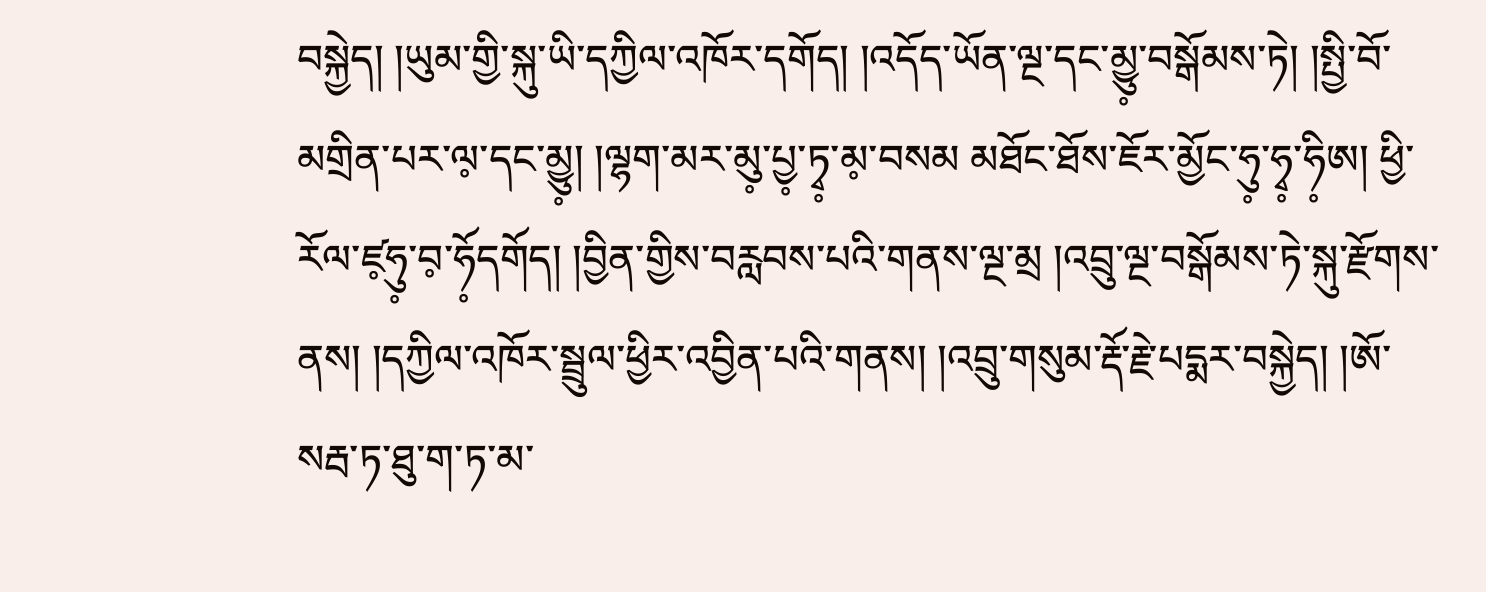བསྐྱེད། །ཡུམ་གྱི་སྐུ་ཡི་དཀྱིལ་འཁོར་དགོད། །འདོད་ཡོན་ལྔ་དང་མྱུ༷་བསྒོམས་ཏེ། །སྤྱི་བོ་མགྲིན་པར་ལ༷་དང་མྱུ༷། །ལྷག་མར་མུ༷་པྱ༷་ཏྭ༷་མ༷་བསམ མཐོང་ཐོས་ཇོར་མྱོང་ཧུ༷་ཧྭ༷་ཧི༷ཨ། ཕྱི་རོལ་ཛ༷ཧུ༷་བ༷་ཧོ༷དགོད། །བྱིན་གྱིས་བརླབས་པའི་གནས་ལྔ་མྲ །འབྲུ་ལྔ་བསྒོམས་ཏེ་སྐུ་རྫོགས་ནས། །དཀྱིལ་འཁོར་སྦྲུལ་ཕྱིར་འབྱིན་པའི་གནས། །འབྲུ་གསུམ་རྡོ་རྗེ་པདྨར་བསྐྱེད། །ཨོ་སརྦ་ཏ་ཐུ་ག་ཏ་མ་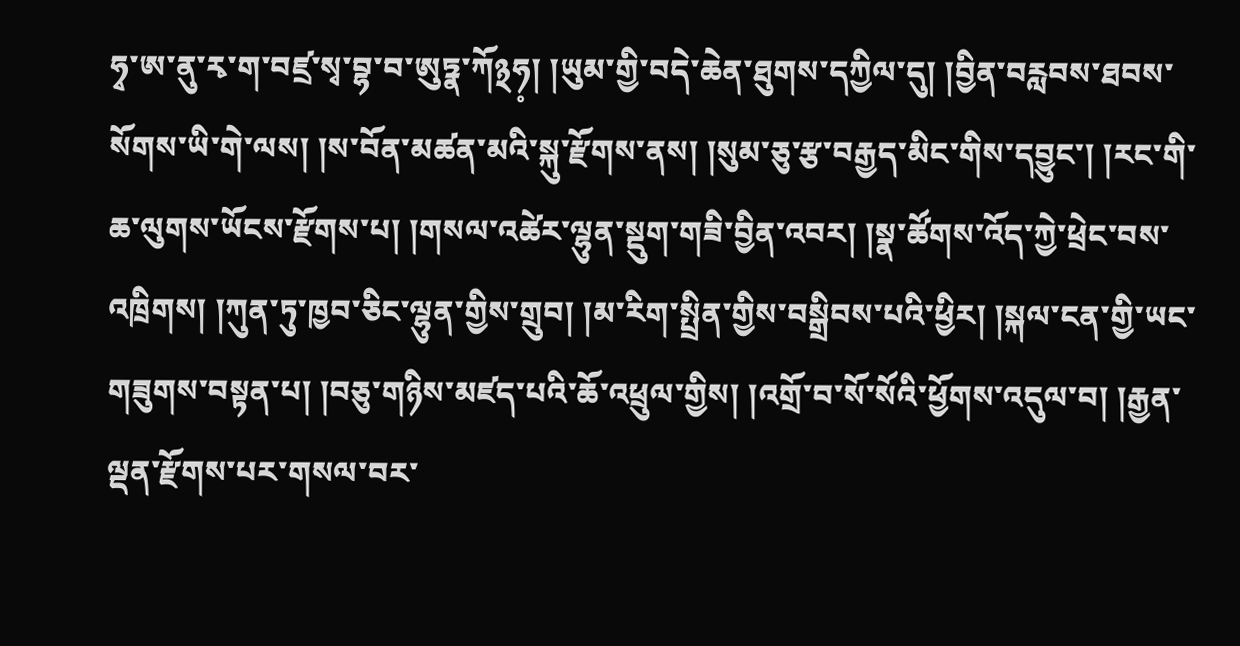ཧྭ་ཨ་ནུ་རྭ་ག་བཛྲ་སྭ་བྷ་བ་ཨུཏྣ་ཀོ྅ཧ༷། །ཡུམ་གྱི་བདེ་ཆེན་ཐུགས་དཀྱིལ་དུ། །བྱིན་བརླབས་ཐབས་སོགས་ཡི་གེ་ལས། །ས་བོན་མཚན་མའི་སྐུ་རྫོགས་ནས། །སུམ་ཅུ་རྩ་བརྒྱད་མིང་གིས་དབྱུང་། །རང་གི་ཆ་ལུགས་ཡོངས་རྫོགས་པ། །གསལ་འཚེར་ལྷུན་སྡུག་གཟི་བྱིན་འབར། །སྣ་ཚོགས་འོད་ཀྱེ་ཕྲེང་བས་འཁྲིགས། །ཀུན་ཏུ་ཁྱབ་ཅིང་ལྷུན་གྱིས་གྲུབ། །མ་རིག་སྤྲིན་གྱིས་བསྒྲིབས་པའི་ཕྱིར། །སྐལ་ངན་གྱི་ཡང་གཟུགས་བསྟན་པ། །བཅུ་གཉིས་མཛད་པའི་ཆོ་འཕྲུལ་གྱིས། །འགྲོ་བ་སོ་སོའི་ཕྱོགས་འདུལ་བ། །རྒྱན་ལྡན་རྫོགས་པར་གསལ་བར་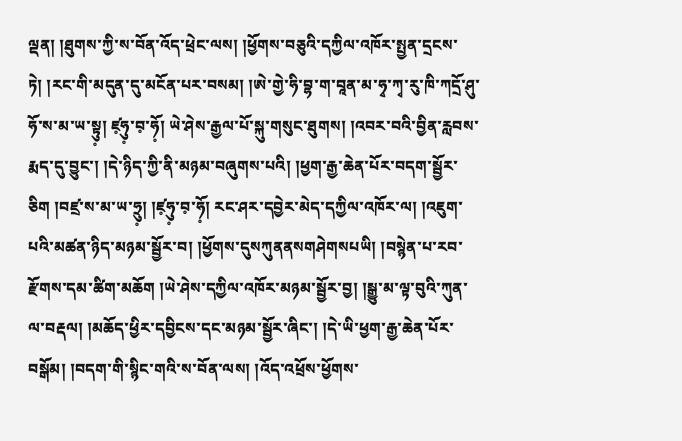ལྡན། །ཐུགས་ཀྱི་ས་བོན་འོད་ཕྲེང་ལས། །ཕྱོགས་བཅུའི་དཀྱིལ་འཁོར་སྤྱན་དྲངས་ཏེ། །རང་གི་མདུན་དུ་མངོན་པར་བསམ། །ཨེ་གྱེ་ཧི་བྷ་ག་བཱན་མ་ཧྭ་ཀྭ་རུ་ཁི་ཀདྲོ་ཤུ་ཧོ་ས་མ་ཡ་སྟུ༷། ཛ༷ཧུ༷་བ༷་ཧོ༷། ཡེ་ཤེས་རྒྱལ་པོ་སྐུ་གསུང་ཐུགས། །འབར་བའི་བྱིན་རླབས་རྨད་དུ་བྱུང་། །དེ་ཉིད་ཀྱི་ནི་མཉམ་བཞུགས་པའི། །ཕྱག་རྒྱ་ཆེན་པོར་བདག་སྦྱོར་ཅིག །བཛྲ་ས་མ་ཡ་ཧྲུ༷། །ཛ༷ཧུ༷་བ༷་ཧོ༷། རང་ཤར་དབྱེར་མེད་དཀྱིལ་འཁོར་ལ། །འཇུག་པའི་མཚན་ཉིད་མཉམ་སྦྱོར་བ། །ཕྱོགས་དུསཀུནནསགཤེགསཔཡི། །བསྙེན་པ་རབ་རྫོགས་དམ་ཚིག་མཆོག །ཡེ་ཤེས་དཀྱིལ་འཁོར་མཉམ་སྦྱོར་བྱ། །སྒྱུ་མ་ལྟ་བུའི་ཀུན་ལ་བརྡལ། །མཆོད་ཕྱིར་དབྱིངས་དང་མཉམ་སྦྱོར་ཞིང་། །དེ་ཡི་ཕྱག་རྒྱ་ཆེན་པོར་བསྒོམ། །བདག་གི་སྙིང་གའི་ས་བོན་ལས། །འོད་འཕྲོས་ཕྱོགས་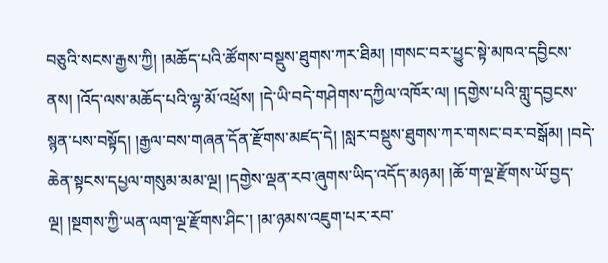བཅུའི་སངས་རྒྱས་ཀྱི། །མཆོད་པའི་ཚོགས་བསྡུས་ཐུགས་ཀར་ཐིམ། །གསང་བར་ཕྱུང་སྟེ་མཁའ་དབྱིངས་ནས། །འོད་ལས་མཆོད་པའི་ལྷ་མོ་འཕྲོས། །དེ་ཡི་བདེ་གཤེགས་དཀྱིལ་འཁོར་ལ། །དགྱེས་པའི་གླུ་དབྱངས་སྙན་པས་བསྟོད། །རྒྱལ་བས་གཞན་དོན་རྫོགས་མཛད་དེ། །སླར་བསྡུས་ཐུགས་ཀར་གསང་བར་བསྒོམ། །བདེ་ཆེན་སྟངས་དཔྱལ་གསུམ་མམ་ལྔ། །དགྱེས་ལྡན་རབ་ཞུགས་ཡིད་འདོད་མཉམ། །ཆོ་ག་ལྔ་རྫོགས་ཡོ་བྱད་ལྔ། །སྔགས་ཀྱི་ཡན་ལག་ལྔ་རྫོགས་ཤིང་། །མ་ཉམས་འཇུག་པར་རབ་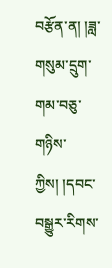བརྩོན་ན། །ཟླ་གསུམ་དྲུག་གམ་བཅུ་གཉིས་ཀྱིས། །དབང་བསྒྱུར་རིགས་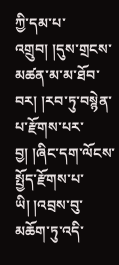ཀྱི་དམ་པ་འགྲུབ། །དུས་གྲངས་མཚན་མ་མ་ཐོབ་བར། །རབ་ཏུ་བསྙེན་པ་རྫོགས་པར་བྱ། །ཞིང་དག་ལོངས་སྤྱོད་རྫོགས་པ་ཡི། །འབྲས་བུ་མཆོག་ཏུ་འདི་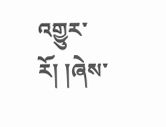འགྱུར་རོ། །ཞེས་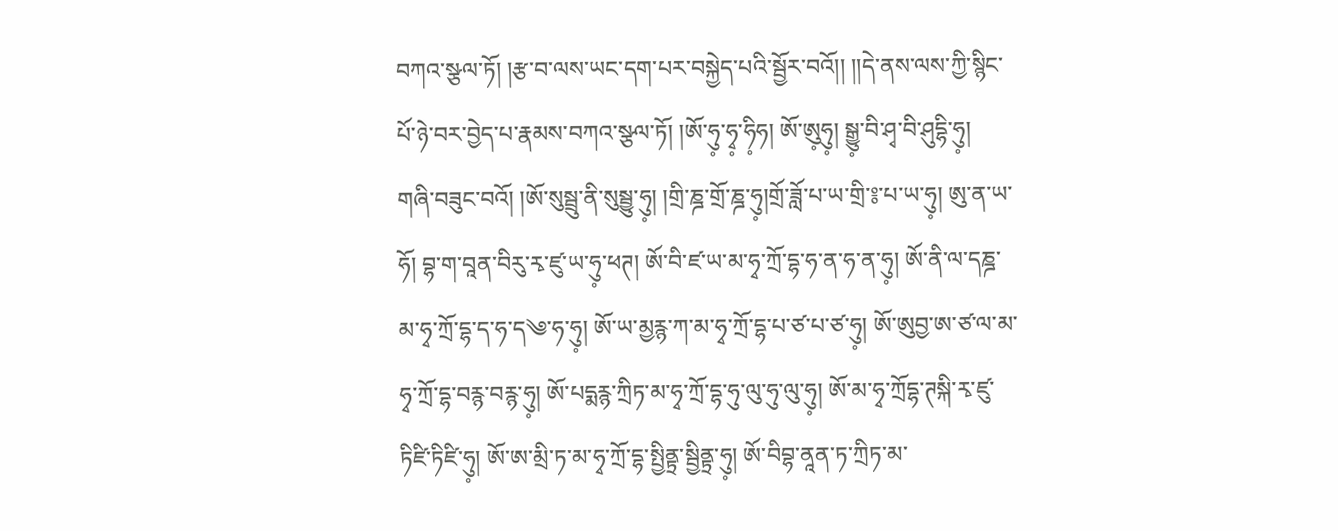བཀའ་སྩལ་ཏོ། །རྩ་བ་ལས་ཡང་དག་པར་བསྐྱེད་པའི་སྦྱོར་བའོ།། །།དེ་ནས་ལས་ཀྱི་སྙིང་པོ་ཉེ་བར་བྱེད་པ་རྣམས་བཀའ་སྩལ་ཏོ། །ཨོ་ཧུ༷་ཧྭ༷་ཧི༷ཧ། ཨོ་ཨུ༷ཧུ༷། སྒྱུ༷་བི་ཤྭ་བི་ཤུདྷི་ཧུ༷། གཞི་བཟུང་བའོ། །ཨོ་སུསྦྲུ་ནི་སུསྦྱུ་ཧུ༷། །གྲི་ཎྜ་གྲོ་ཎྜ་ཧུ༷།གྲོ་ཟློ་པ་ཡ་གྲི་༔་པ་ཡ་ཧུ༷། ཨུ་ན་ཡ་ཧོ། བྷ་ག་བཱན་བིརུ་རྭ་ཛུ་ཡ་ཧུ༷་ཕཊ། ཨོ་བི་ཛ་ཡ་མ་ཧྭ་ཀྲོ་དྷ་ཧ་ན་ཧ་ན་ཧུ༷། ཨོ་ནི་ལ་དཎྜ་མ་ཧྭ་ཀྲོ་དྷ་ད་ཧ་ད༄་ཧ་ཧུ༷། ཨོ་ཡ་མྱརྙ་ཀ་མ་ཧྭ་ཀྲོ་དྷ་པ་ཙ་པ་ཙ་ཧུ༷། ཨོ་ཨུབྱ་ཨ་ཙ་ལ་མ་ཧྭ་ཀྲོ་དྷ་བརྙ་བརྙ་ཧུ༷། ཨོ་པདྨརྙ་ཀྲིཏ་མ་ཧྭ་ཀྲོ་དྷ་ཧུ་ལུ་ཧུ་ལུ་ཧུ༷། ཨོ་མ་ཧྭ་ཀྲོདྷ་ཊསྐི་རྭ་ཛུ་ཏིཛི་ཏིཛི་ཧུ༷། ཨོ་ཨ་མྲི་ཏ་མ་ཧྭ་ཀྲོ་དྷ་སྤྱིནྟྲ་སྦྱིནྟྲ་ཧུ༷། ཨོ་བིབྷ་ནཱན་ཏ་ཀྲིཏ་མ་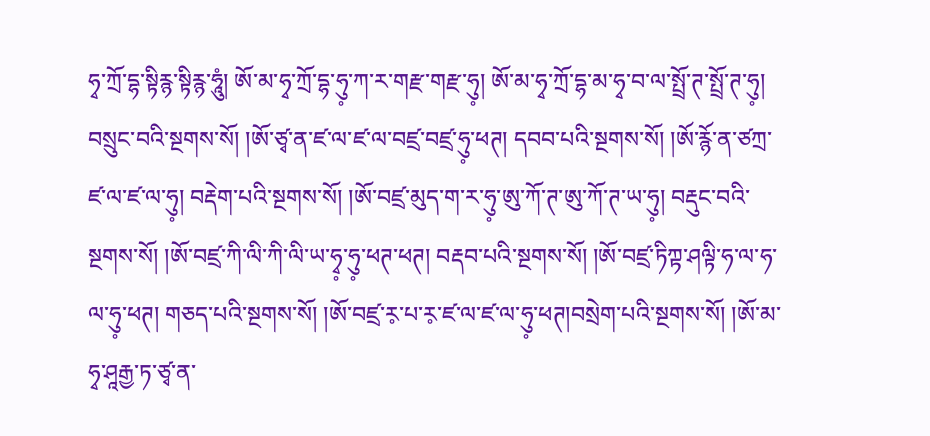ཧྭ་ཀྲོ་དྷ་སྟིརྙ་སྟིརྙ་ཧཱུཾ། ཨོ་མ་ཧྭ་ཀྲོ་དྷ་ཧུ༷་ཀ་ར་གརྫ་གརྫ་ཧུ༷། ཨོ་མ་ཧྭ་ཀྲོ་དྷ་མ་ཧྭ་བ་ལ་སྤྲོ་ཊ་སྤྲོ་ཊ་ཧུ༷། བསྲུང་བའི་སྔགས་སོ། །ཨོ་ཙྭ་ན་ཛ་ལ་ཛ་ལ་བཛྲ་བཛྲ་ཧུ༷་ཕཊ། དབབ་པའི་སྔགས་སོ། །ཨོ་རྙོ་ན་ཙཀྲ་ཛ་ལ་ཛ་ལ་ཧུ༷། བརྡེག་པའི་སྔགས་སོ། །ཨོ་བཛྲ་མུད་ག་ར་ཧུ༷་ཨུ་ཀོ་ཊ་ཨུ་ཀོ་ཊ་ཡ་ཧུ༷། བརྡུང་བའི་སྔགས་སོ། །ཨོ་བཛྲ་ཀི་ལི་ཀི་ལི་ཡ་ཧྭ༷་ཧུ༷་ཕཊ་ཕཊ། བརྡབ་པའི་སྔགས་སོ། །ཨོ་བཛྲ་ཏིཀྟ་ཤལྟི་ཧ་ལ་ཧ་ལ་ཧུ༷་ཕཊ། གཅད་པའི་སྔགས་སོ། །ཨོ་བཛྲ་ར༷་པ་ར༷་ཛ་ལ་ཛ་ལ་ཧུ༷་ཕཊ།བསྲེག་པའི་སྔགས་སོ། །ཨོ་མ་ཧྭ་ཤཱརྒྱ་ཏ་ཙྭ་ན་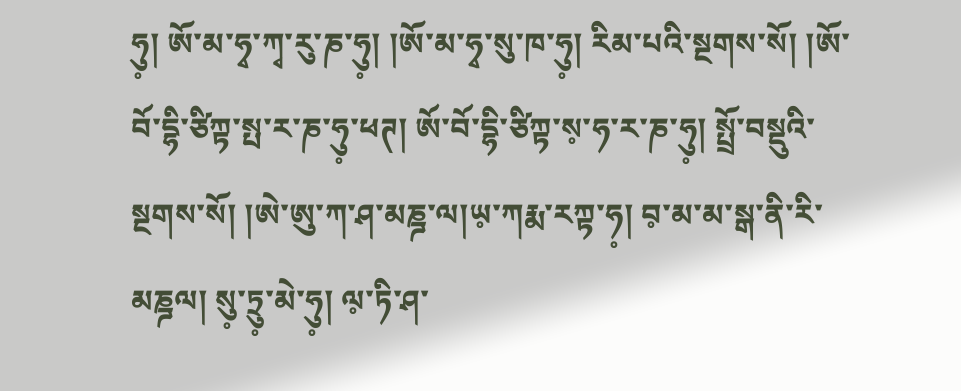ཧུ༷། ཨོ་མ་ཧྭ་ཀྭ་རུ་ཎ་ཧུ༷། །ཨོ་མ་ཧྭ་སུ་ཁ་ཧུ༷། རིམ་པའི་སྔགས་སོ། །ཨོ་བོ་དྷི་ཙིཀྟ་སྤ་ར་ཎ་ཧུ༷་ཕཊ། ཨོ་བོ་དྷི་ཙིཀྟ་ས༷་ཧ་ར་ཎ་ཧུ༷། སྤྲོ་བསྡུའི་སྔགས་སོ། །ཨེ་ཨུ་ཀ་ཤ་མཎྜ་ལ།ཡ༷་ཀརྨ་རཀྟ་ཧ༷། བ༷་མ་མ་སྒ་ནི་རི་མཎྜལ། སུ༷་ཏྲུ༷་མེ་ཧུ༷། ལ༷་ཏི་ཤ་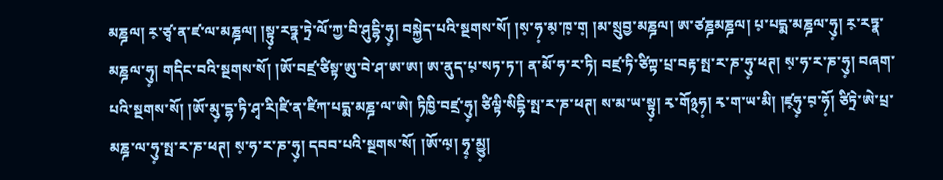མཎྜལ། ར༷་ཙྭ་ན་ཛ་ལ་མཎྜལ། །སྟུ༷་རཏྣ་ཏྲེ་ལོ་ཀྱ་བི་ཤུདྷི་ཧུ༷། བསྐྱེད་པའི་སྔགས་སོ། །ས༷་ཧ༷་མ༷་ཁ༷་ག༷ །མ་སྲུབྱ་མཎྜལ། ཨ་ཙཎྜམཎྜལ། པ༷་པདྨ་མཎྜལ་ཧུ༷། ར༷་རཏྣ་མཎྜལ་ཧུ༷། གདིང་བའི་སྔགས་སོ། །ཨོ་བཛྲ་ཙིསྟ་ཨུ་བེ་ཤ་ཨ་ཨ། ཨ་ནུད་པ༷་སཏ་ཏ་། ན་མོ་ཧ་ར་ཏི། བཛྲ་ཏི་ཙིཀྟ་པྲ་བརྟ་སྤ་ར་ཎ་ཧུ༷་ཕཊ། ས༷་ཧ་ར་ཎ་ཧུ༷། བཞག་པའི་སྔགས་སོ། །ཨོ་མུ༷་དྷ་ཏི་ཤྭ་རི།ཛི་ན་ཛིཀ་པདྨ་མཎྜ་ལ་ཨེ། ཏིཁྱི་བཛྲ་ཧུ༷། ཙིལྟི་སིདྷི་སྤ་ར་ཎ་ཕཊ། ས་མ་ཡ་སྟུ༷། རྭ་གོ྅ཧ༷། རྭ་ག་ཡ་མི། །ཛ༷ཧུ༷་བ༷་ཧོ༷། ཙིཏྲེ་ཨེ་པྲ་མཎྜ་ལ་ཧུ༷་སྤ་ར་ཎ་ཕཊ། ས༷་ཧ་ར་ཎ་ཧུ༷། དབབ་པའི་སྔགས་སོ། །ཨོ་ལ༷། ཧྭ༷་མྱུ༷།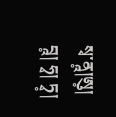སྭ་ནཱ༷།ཨུ༷། བཱ༷། ཧྭ། ཏྭ༷།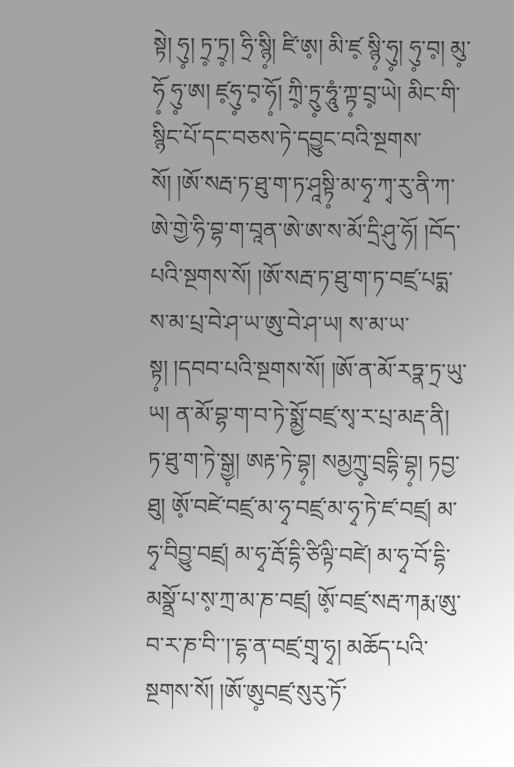སྟེ། ཧུ༷། ཏྲ༷་ཏྲ༷། ཧྲི་སྙི༷། ཛི་ཨ༷། མི་ཛ༷ སྙི༷་ཧུ༷། ཧུ༷་བ༷། མུ༷་ཧོ༷ ཧུ༷་ཨ། ཛ༷ཧུ༷་བ༷་ཧོ༷། ཀྲི༷་ཏྲུ༷་ཧཱུཾ་ཀྟ༷་བྲ༷་ཡེ། མིང་གི་སྙིང་པོ་དང་བཅས་ཏེ་དབྱུང་བའི་སྔགས་སོ། །ཨོ་སརྦ་ཏ་ཐུ་ག་ཏ་ཤཱསྟི༷་མ་ཧྭ་ཀྭ་རུ་ནི་ཀ་ཨེ་གྱེ་ཧི་བྷ་ག་བཱན་ཨེ་ཨ་ས་མོ་དྲི་ཤུ་ཧོ། །བོད་པའི་སྔགས་སོ། །ཨོ་སརྦ་ཏ་ཐུ་ག་ཏ་བཛྲ་པདྨ་ས་མ་པྲ་བེ་ཤ་ཡ་ཨུ་བེ་ཤ་ཡ། ས་མ་ཡ་སྟ༷། །དབབ་པའི་སྔགས་སོ། །ཨོ་ན་མོ་རཏྣ་ཏྲ་ཡུ་ཡ། ན་མོ་བྷ་ག་བ་ཏེ་སྨྱོ་བཛྲ་སྭ་ར་པྲ་མརྡ་ནི། ཏ་ཐུ་ག་ཏེ་སྒྱ༷། ཨརྟ་ཏེ་བྷ༷། སམྱཀྲུ༷་བྲདྷི་བྷ༷། ཏབྱ་ཐུ། ཨོ༷་བཛེ་བཛྲ་མ་ཧྭ་བཛྲ་མ་ཧྭ་ཏེ་ཛ་བཛྲ། མ་ཧྭ་བིབྱུ་བཛྲ། མ་ཧྭ་རྦོ་དྷི་ཙིལྟི་བཛེ། མ་ཧྭ་བོ་དྷི་མསྣྲོ་པ་ས༷་ཀྲ་མ་ཎ་བཛྲ། ཨོ༷་བཛྲ་སརྦ་ཀརྨ་ཨུ་བ་ར་ཎ་བི་་།་དྷ་ན་བཛྲ་གྲྭ་ཧྭ། མཆོད་པའི་སྔགས་སོ། །ཨོ་ཨུ༷བཛྲ་སུརུ་ཏོ་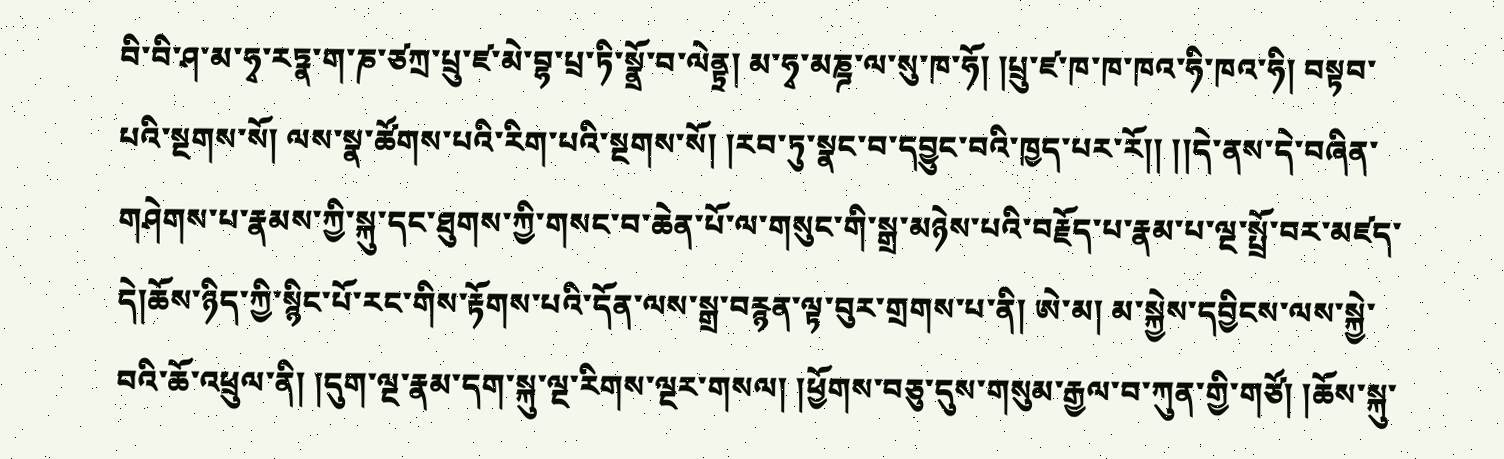བི་བི་ཤ་མ་ཧྭ་རཏྣ་ག་ཎ་ཙཀྲ་པྲུ་ཛ་མེ་བྷ་པྲ་ཏི་སྣྲོ་བ་ལེནྟྲ། མ་ཧྭ་མཎྜ་ལ་སུ་ཁ་ཧོ། །པྲུ་ཛ་ཁ་ཁ་ཁའ་ཧི་ཁའ་ཧི། བསྟབ་པའི་སྔགས་སོ། ལས་སྣ་ཚོགས་པའི་རིག་པའི་སྔགས་སོ། །རབ་ཏུ་སྣང་བ་དབྱུང་བའི་ཁྱད་པར་རོ།། །།དེ་ནས་དེ་བཞིན་གཤེགས་པ་རྣམས་ཀྱི་སྐུ་དང་ཐུགས་ཀྱི་གསང་བ་ཆེན་པོ་ལ་གསུང་གི་སྒྲ་མཉེས་པའི་བརྗོད་པ་རྣམ་པ་ལྔ་སྤྲོ་བར་མཛད་དེ།ཆོས་ཉིད་ཀྱི་སྙིང་པོ་རང་གིས་རྟོགས་པའི་དོན་ལས་སྒྲ་བརྙན་ལྟ་བུར་གྲགས་པ་ནི། ཨེ་མ། མ་སྐྱེས་དབྱིངས་ལས་སྐྱེ་བའི་ཆོ་འཕྲུལ་ནི། །དུག་ལྔ་རྣམ་དག་སྐུ་ལྔ་རིགས་ལྔར་གསལ། །ཕྱོགས་བཅུ་དུས་གསུམ་རྒྱལ་བ་ཀུན་གྱི་གཙོ། །ཆོས་སྐུ་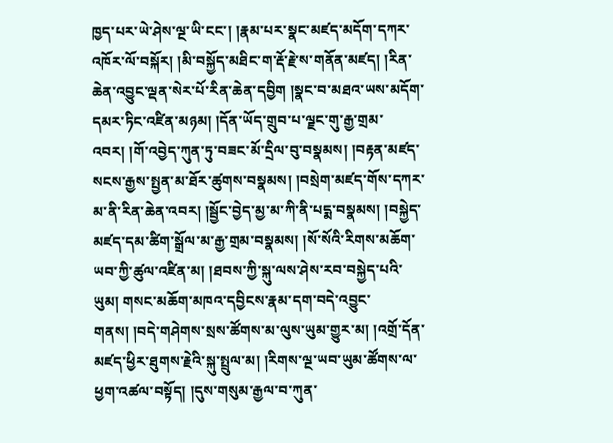ཁྱད་པར་ཡེ་ཤེས་ལྔ་ཡི་ངང་། །རྣམ་པར་སྣང་མཛད་མདོག་དཀར་འཁོར་ལོ་བསྐོར། །མི་བསྐྱོད་མཐིང་ག་རྡོ་རྗེ་ས་གནོན་མཛད། །རིན་ཆེན་འབྱུང་ལྡན་སེར་པོ་རིན་ཆེན་དབྱིག །སྣང་བ་མཐའ་ཡས་མདོག་དམར་ཏིང་འཛིན་མཉམ། །དོན་ཡོད་གྲུབ་པ་ལྗང་གུ་རྒྱ་གྲམ་འབར། །གོ་འབྱེད་ཀུན་ཏུ་བཟང་མོ་དྲིལ་བུ་བསྣམས། །བརྟན་མཛད་སངས་རྒྱས་སྤྱན་མ་ཐོར་ཚུགས་བསྣམས། །བསྲེག་མཛད་གོས་དཀར་མ་ནི་རིན་ཆེན་འབར། །སྦྱོང་བྱེད་མྱ་མ་ཀི་ནི་པདྨ་བསྣམས། །བསྐྱེད་མཛད་དམ་ཚིག་སྒྲོལ་མ་རྒྱ་གྲམ་བསྣམས། །སོ་སོའི་རིགས་མཆོག་ཡབ་ཀྱི་ཚུལ་འཛིན་མ། །ཐབས་ཀྱི་སྐུ་ལས་ཤེས་རབ་བསྐྱེད་པའི་ཡུམ། གསང་མཆོག་མཁའ་དབྱིངས་རྣམ་དག་བདེ་འབྱུང་གནས། །བདེ་གཤེགས་སྲས་ཚོགས་མ་ལུས་ཡུམ་གྱུར་མ། །འགྲོ་དོན་མཛད་ཕྱིར་ཐུགས་རྗེའི་སྐུ་སྤྲུལ་མ། །རིགས་ལྔ་ཡབ་ཡུམ་ཚོགས་ལ་ཕྱག་འཚལ་བསྟོད། །དུས་གསུམ་རྒྱལ་བ་ཀུན་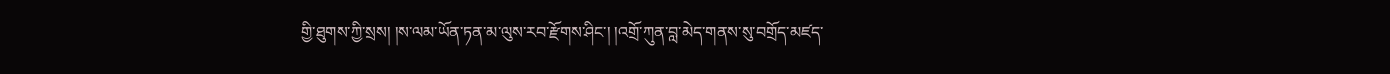གྱི་ཐུགས་ཀྱི་སྲས། །ས་ལམ་ཡོན་ཏན་མ་ལུས་རབ་རྫོགས་ཤིང་། །འགྲོ་ཀུན་བླ་མེད་གནས་སུ་བགྲོད་མཛད་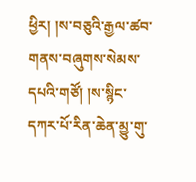ཕྱིར། །ས་བཅུའི་རྒྱལ་ཚབ་གནས་བཞུགས་སེམས་དཔའི་གཙོ། །ས་སྙིང་དཀར་པོ་རིན་ཆེན་མྱུ་གུ་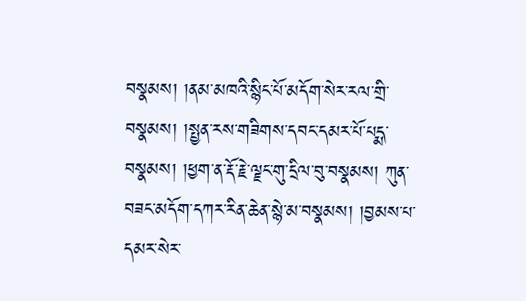བསྣམས། །ནམ་མཁའི་སྙིང་པོ་མདོག་སེར་རལ་གྲི་བསྣམས། །སྤྱན་རས་གཟིགས་དབང་དམར་པོ་པདྨ་བསྣམས། །ཕྱག་ན་རྡོ་རྗེ་ལྗང་གུ་དྲིལ་བུ་བསྣམས། ཀུན་བཟང་མདོག་དཀར་རིན་ཆེན་སྙེ་མ་བསྣམས། །བྱམས་པ་དམར་སེར་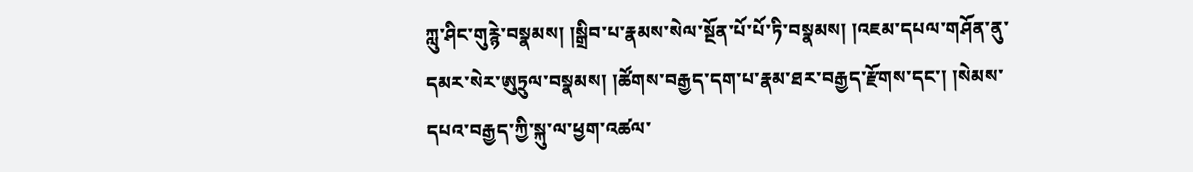ཀླུ་ཤིང་གུརྙེ་བསྣམས། །སྒྲིབ་པ་རྣམས་སེལ་སྔོན་པོ་པོ་ཏི་བསྣམས། །འཇམ་དཔལ་གཤོན་ནུ་དམར་སེར་ཨུཏྲུལ་བསྣམས། །ཚོགས་བརྒྱད་དག་པ་རྣམ་ཐར་བརྒྱད་རྫོགས་དང་། །སེམས་དཔའ་བརྒྱད་ཀྱི་སྐུ་ལ་ཕྱག་འཚལ་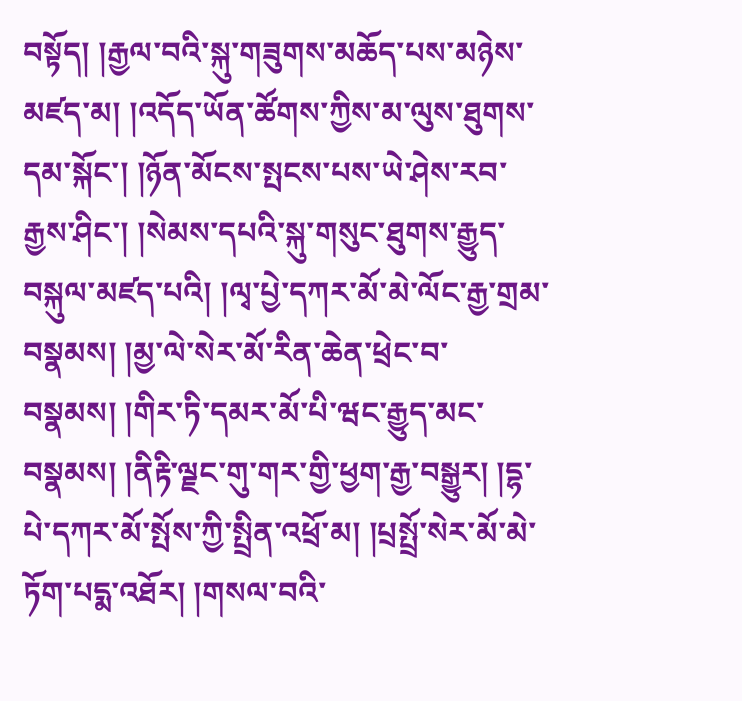བསྟོད། །རྒྱལ་བའི་སྐུ་གཟུགས་མཆོད་པས་མཉེས་མཛད་མ། །འདོད་ཡོན་ཚོགས་ཀྱིས་མ་ལུས་ཐུགས་དམ་སྐོང་། །ཉོན་མོངས་སྤངས་པས་ཡེ་ཤེས་རབ་རྒྱས་ཤིང་། །སེམས་དཔའི་སྐུ་གསུང་ཐུགས་རྒྱུད་བསྐུལ་མཛད་པའི། །ལྭ་པྱེ་དཀར་མོ་མེ་ལོང་རྒྱ་གྲམ་བསྣམས། །མྱ་ལེ་སེར་མོ་རིན་ཆེན་ཕྲེང་བ་བསྣམས། །གིར་ཏི་དམར་མོ་པི་ཝང་རྒྱུད་མང་བསྣམས། །ནིརྟི་ལྗང་གུ་གར་གྱི་ཕྱག་རྒྱ་བསྒྱུར། །དྷ་པེ་དཀར་མོ་སྤོས་ཀྱི་སྤྲིན་འཕྲོ་མ། །པྲསྤྲོ་སེར་མོ་མེ་ཏོག་པདྨ་འཐོར། །གསལ་བའི་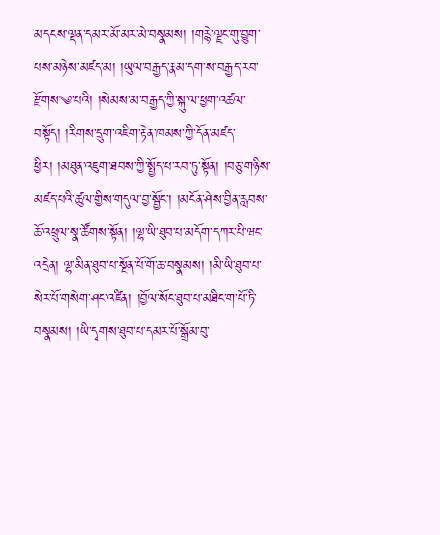མདངས་ལྡན་དམར་མོ་མར་མེ་བསྣམས། །གརྙེ་ལྗང་གུ་བྱུག་པས་མཉེས་མཛད་མ། །ཡུལ་བརྒྱད་རྣམ་དག་ས་བརྒྱད་རབ་རྫོགས༄་པའི། །སེམས་མ་བརྒྱད་ཀྱི་སྐུ་ལ་ཕྱག་འཚལ་བསྟོད། །རིགས་དྲུག་འཇིག་རྟེན་ཁམས་ཀྱི་དོན་མཛད་ཕྱིར། །མཐུན་འཇུག་ཐབས་ཀྱི་སྤྱོད་པ་རབ་ཏུ་སྟོན། །བཅུ་གཉིས་མཛད་པའི་ཚུལ་གྱིས་གདུལ་བྱ་སྦྱོང་། །མངོན་ཤེས་བྱིན་རླབས་ཆོ་འཕྲུལ་སྣ་ཚོགས་སྟོན། །ལྷ་ཡི་ཐུབ་པ་མདོག་དཀར་པི་ཝང་འདྲེན། ལྷ་མིན་ཐུབ་པ་སྔོན་པོ་གོ་ཆ་བསྣམས། །མི་ཡི་ཐུབ་པ་སེར་པོ་གསེག་ཤང་འཛིན། །བྱོལ་སོང་ཐུབ་པ་མཐིང་ག་པོ་ཏི་བསྣམས། །ཡི་དྭགས་ཐུབ་པ་དམར་པོ་སྒྲོམ་བུ་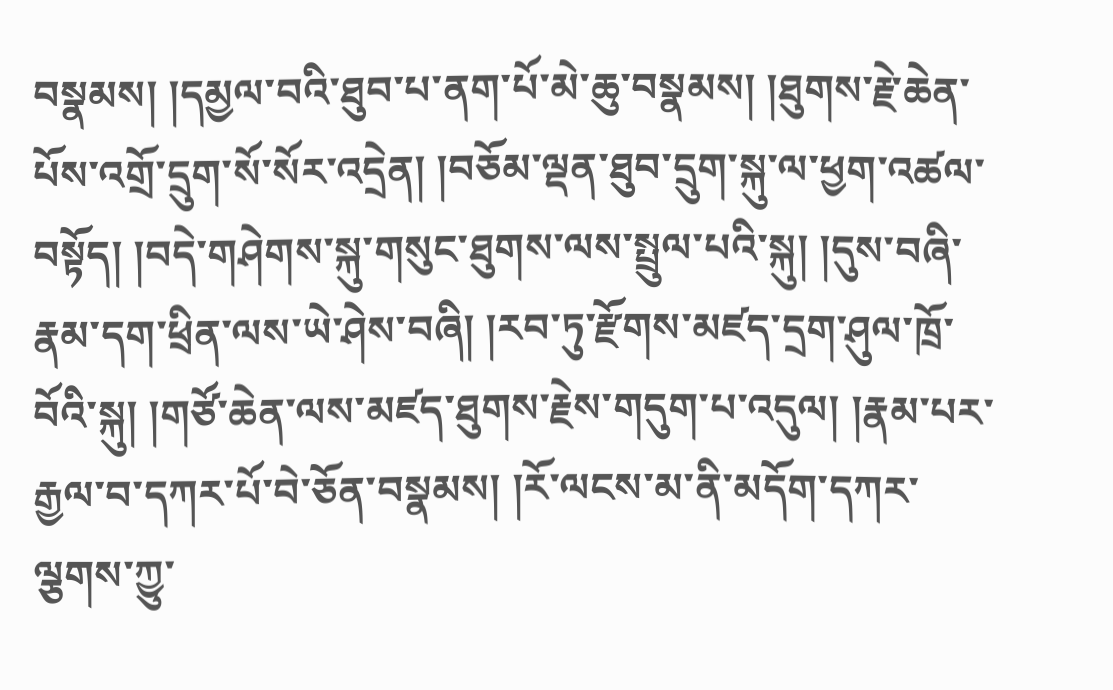བསྣམས། །དམྱལ་བའི་ཐུབ་པ་ནག་པོ་མེ་ཆུ་བསྣམས། །ཐུགས་རྗེ་ཆེན་པོས་འགྲོ་དྲུག་སོ་སོར་འདྲེན། །བཅོམ་ལྡན་ཐུབ་དྲུག་སྐུ་ལ་ཕྱག་འཚལ་བསྟོད། །བདེ་གཤེགས་སྐུ་གསུང་ཐུགས་ལས་སྤྲུལ་པའི་སྐུ། །དུས་བཞི་རྣམ་དག་ཕྲིན་ལས་ཡེ་ཤེས་བཞི། །རབ་ཏུ་རྫོགས་མཛད་དྲག་ཤུལ་ཁྲོ་བོའི་སྐུ། །གཙོ་ཆེན་ལས་མཛད་ཐུགས་རྗེས་གདུག་པ་འདུལ། །རྣམ་པར་རྒྱལ་བ་དཀར་པོ་བེ་ཅོན་བསྣམས། །རོ་ལངས་མ་ནི་མདོག་དཀར་ལྕགས་ཀྱུ་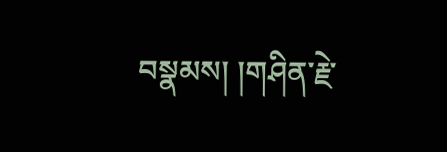བསྣམས། །གཤིན་རྗེ་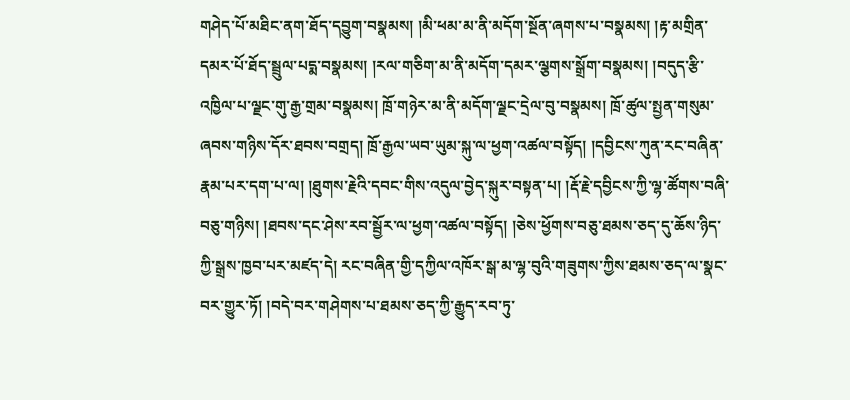གཤེད་པོ་མཐིང་ནག་ཐོད་དབྱུག་བསྣམས། །མི་ཕམ་མ་ནི་མདོག་སྔོན་ཞགས་པ་བསྣམས། །རྟ་མགྲིན་དམར་པོ་ཐོད་སྦྲུལ་པདྨ་བསྣམས། །རལ་གཅིག་མ་ནི་མདོག་དམར་ལྕགས་སྒྲོག་བསྣམས། །བདུད་རྩི་འཁྱིལ་པ་ལྗང་གུ་རྒྱ་གྲམ་བསྣམས། ཁྲོ་གཉེར་མ་ནི་མདོག་ལྗང་དྲེལ་བུ་བསྣམས། ཁྲོ་ཚུལ་སྤྱན་གསུམ་ཞབས་གཉིས་དོར་ཐབས་བགྲད། ཁྲོ་རྒྱལ་ཡབ་ཡུམ་སྐུ་ལ་ཕྱག་འཚལ་བསྟོད། །དབྱིངས་ཀུན་རང་བཞིན་རྣམ་པར་དག་པ་ལ། །ཐུགས་རྗེའི་དབང་གིས་འདུལ་བྱེད་སྐུར་བསྟན་པ། །རྡོ་རྗེ་དབྱིངས་ཀྱི་ལྷ་ཚོགས་བཞི་བཅུ་གཉིས། །ཐབས་དང་ཤེས་རབ་སྦྱོར་ལ་ཕྱག་འཚལ་བསྟོད། །ཅེས་ཕྱོགས་བཅུ་ཐམས་ཅད་དུ་ཆོས་ཉིད་ཀྱི་སྒྲས་ཁྱབ་པར་མཛད་དེ། རང་བཞིན་གྱི་དཀྱིལ་འཁོར་སྒ་མ་ལྷ་བུའི་གཟུགས་ཀྱིས་ཐམས་ཅད་ལ་སྣང་བར་གྱུར་ཏོ། །བདེ་བར་གཤེགས་པ་ཐམས་ཅད་ཀྱི་རྒྱུད་རབ་ཏུ་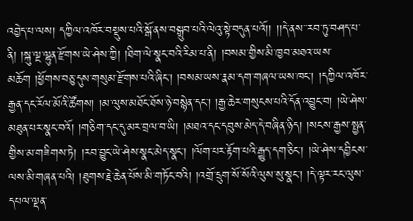འབྱེད་པ་ལས། དཀྱིལ་འཁོར་བསྡུས་པའི་སྒོ་ནས་བསྒྲུབ་པའི་ལེའུ་སྟེ་བདུན་པའོ།། །།དེ་ནས་་རབ་ཏུ་བཤད་པ་ནི། །སྐུ་ལྔ་ལྷུན་རྫོགས་ཡེ་ཤེས་ཀྱི། །ཐིག་ལེ་སྣང་བའི་རིམ་པ་ནི། །བསམ་གྱིས་མི་ཁྱབ་མཐའ་ཡས་མཆོག །ཕྱོགས་བཅུ་དུས་གསུམ་རྫོགས་པའི་ཞིང་། །བསམ་ཡས་རྣམ་དག་གཞལ་ཡས་ཁང་། །དཀྱིལ་འཁོར་རྒྱན་དང་རོལ་མོའི་ཚོགས། །མ་ལུས་མཐོང་ཐོས་ཉེ་བསྙེན་དང་། །རྒྱ་ཆེར་གསུངས་པའི་དོན་འབྱུང་བ། །ཡེ་ཤེས་མཐུན་པར་སྣང་བའོ། །གཅིག་དང་དུ་མར་བྲལ་བ་ཡི། །མཐའ་དང་དབུས་མེད་དེ་བཞིན་ཉིད། །སངས་རྒྱས་སྤྱན་གྱིས་མ་གཟིགས་ཏེ། །རབ་བྱུང་ཡེ་ཤེས་སྣང་མེད་སྣང་། །ལོག་པར་རྟོག་པའི་རྒྱུད་དག་ཅིང་། །ཡེ་ཤེས་དབྱིངས་ལས་མི་གཞན་པའི། །ཐུགས་རྗེ་ཆེན་པོས་མི་གཏོང་བའི། །འགྲོ་དྲུག་སོ་སོའི་ལུས་སུ་སྣང་། །དེ་ལྟར་རང་ལུས་དཔལ་ལྡན་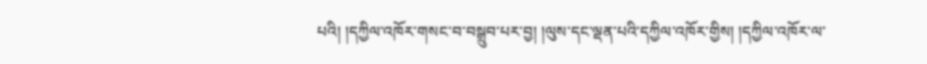པའི། །དཀྱིལ་འཁོར་གསང་བ་བསྒྲུབ་པར་བྱ། །ལུས་དང་ལྡན་པའི་དཀྱིལ་འཁོར་གྱིས། །དཀྱིལ་འཁོར་ལ་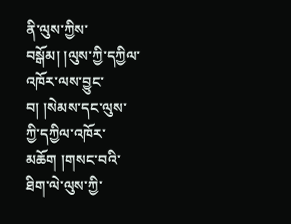ནི་ལུས་ཀྱིས་བསྒོམ། །ལུས་ཀྱི་དཀྱིལ་འཁོར་ལས་བྱུང་བ། །སེམས་དང་ལུས་ཀྱི་དཀྱིལ་འཁོར་མཆོག །གསང་བའི་ཐིག་ལེ་ལུས་ཀྱི་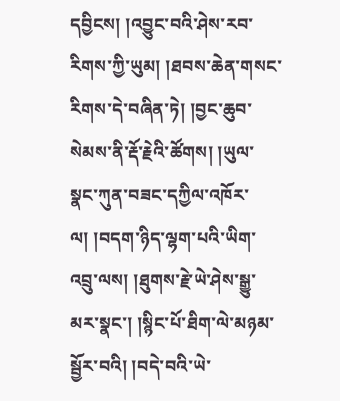དབྱིངས། །འབྱུང་བའི་ཤེས་རབ་རིགས་ཀྱི་ཡུམ། །ཐབས་ཆེན་གསང་རིགས་དེ་བཞིན་ཏེ། །བྱང་ཆུབ་སེམས་ནི་རྡོ་རྗེའི་ཚོགས། །ཡུལ་སྣང་ཀུན་བཟང་དཀྱིལ་འཁོར་ལ། །བདག་ཉིད་ལྷག་པའི་ཡིག་འབྲུ་ལས། །ཐུགས་རྗེ་ཡེ་ཤེས་སྒྱུ་མར་སྣང་། །སྙིང་པོ་ཐིག་ལེ་མཉམ་སྦྱོར་བའི། །བདེ་བའི་ཡེ་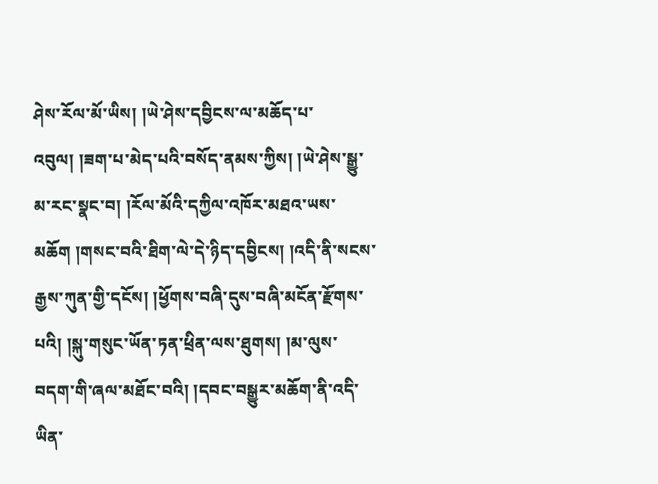ཤེས་རོལ་མོ་ཡིས། །ཡེ་ཤེས་དབྱིངས་ལ་མཆོད་པ་འབུལ། །ཟག་པ་མེད་པའི་བསོད་ནམས་ཀྱིས། །ཡེ་ཤེས་སྒྱུ་མ་རང་སྣང་བ། །རོལ་མོའི་དཀྱིལ་འཁོར་མཐའ་ཡས་མཆོག །གསང་བའི་ཐིག་ལེ་དེ་ཉིད་དབྱིངས། །འདི་ནི་སངས་རྒྱས་ཀུན་གྱི་དངོས། །ཕྱོགས་བཞི་དུས་བཞི་མངོན་རྫོགས་པའི། །སྐུ་གསུང་ཡོན་ཏན་ཕྲིན་ལས་ཐུགས། །མ་ལུས་བདག་གི་ཞལ་མཐོང་བའི། །དབང་བསྒྱུར་མཆོག་ནི་འདི་ཡིན་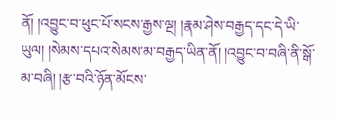ནོ། །འབྱུང་བ་ཕུང་པོ་སངས་རྒྱས་ལྔ། །རྣམ་ཤེས་བརྒྱད་དང་དེ་ཡི་ཡུལ། །སེམས་དཔའ་སེམས་མ་བརྒྱད་ཡིན་ནོ། །འབྱུང་བ་བཞི་ནི་སྒོ་མ་བཞི། །རྩ་བའི་ཉོན་མོངས་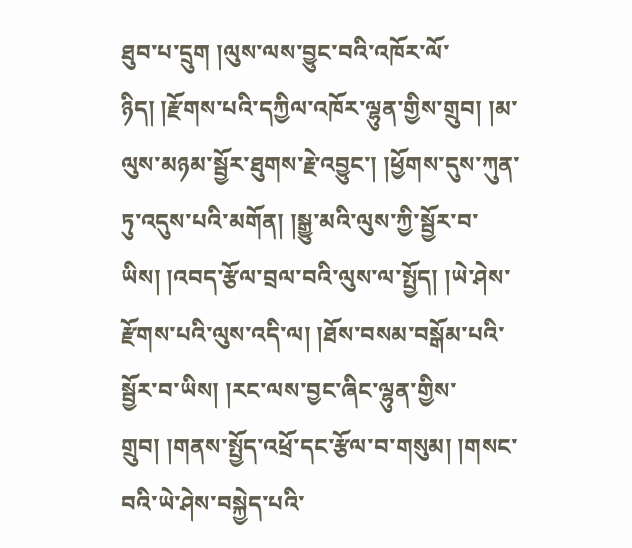ཐུབ་པ་དྲུག །ལུས་ལས་བྱུང་བའི་འཁོར་ལོ་ཉིད། །རྫོགས་པའི་དཀྱིལ་འཁོར་ལྷུན་གྱིས་གྲུབ། །མ་ལུས་མཉམ་སྦྱོར་ཐུགས་རྗེ་འབྱུང་། །ཕྱོགས་དུས་ཀུན་ཏུ་འདུས་པའི་མགོན། །སྒྱུ་མའི་ལུས་ཀྱི་སྦྱོར་བ་ཡིས། །འབད་རྩོལ་བྲལ་བའི་ལུས་ལ་སྤྱོད། །ཡེ་ཤེས་རྫོགས་པའི་ལུས་འདི་ལ། །ཐོས་བསམ་བསྒོམ་པའི་སྦྱོར་བ་ཡིས། །རང་ལས་བྱང་ཞིང་ལྷུན་གྱིས་གྲུབ། །གནས་སྤྱོད་འཕྲོ་དང་རྩོལ་བ་གསུམ། །གསང་བའི་ཡེ་ཤེས་བསྐྱེད་པའི་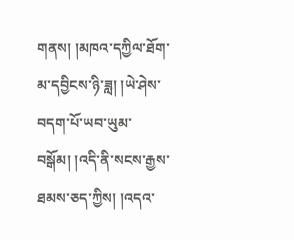གནས། །མཁའ་དཀྱིལ་ཐོག་མ་དབྱིངས་ཉི་ཟླ། །ཡེ་ཤེས་བདག་པོ་ཡབ་ཡུམ་བསྒོམ། །འདི་ནི་སངས་རྒྱས་ཐམས་ཅད་ཀྱིས། །འདའ་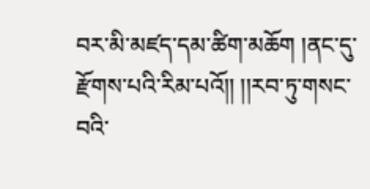བར་མི་མཛད་དམ་ཚིག་མཆོག །ནང་དུ་རྫོགས་པའི་རིམ་པའོ།། །།རབ་ཏུ་གསང་བའི་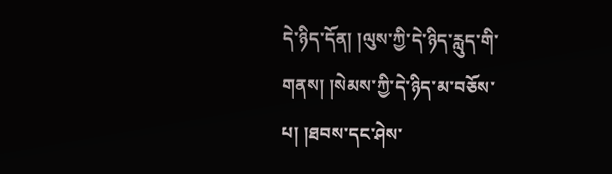དེ་ཉིད་དོན། །ལུས་ཀྱི་དེ་ཉིད་རླུད་གི་གནས། །སེམས་ཀྱི་དེ་ཉིད་མ་བཅོས་པ། །ཐབས་དང་ཤེས་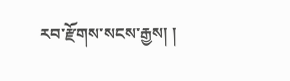རབ་རྫོགས་སངས་རྒྱས། །